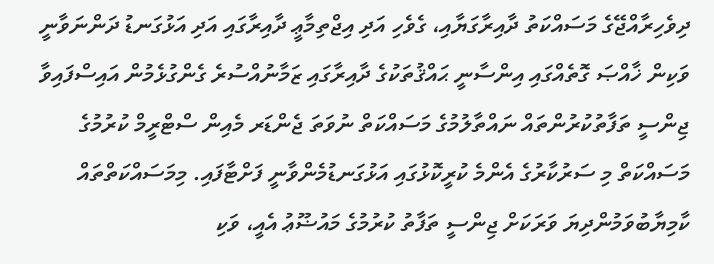ދިވެހިރާއްޖޭގެ މަސައްކަތު ދާއިރާގަޔާއި، ގެވެހި އަދި އިޖްތިމާޢީ ދާއިރާގައި އަދި އަޅުގަނޑު ދަންނަވާނީ ވަކިން ޚާއްޞަ ގޮތެއްގައި އިންސާނީ ޙައްޤުތަކުގެ ދާއިރާގައި ޒަމާނުއްސުރެ ގެންގުޅެމުން އައިސްފައިވާ ޖިންސީ ތަފާތުކުރުންތައް ނައްތާލުމުގެ މަސައްކަތް ނުވަތަ ޖެންޑަރ މެއިން ސްޓްރީމް ކުރުމުގެ މަސައްކަތް މި ސަރުކާރުގެ އެންމެ ކުރީކޮޅުގައި އަޅުގަނޑުމެންވާނީ ފަށްޓާފައި. މިމަސައްކަތްތައް ކާމިޔާބުވަމުންދިޔަ ވަރަކަށް ޖިންސީ ތަފާތު ކުރުމުގެ މައުޟޫޢު އެއީ، ވަކި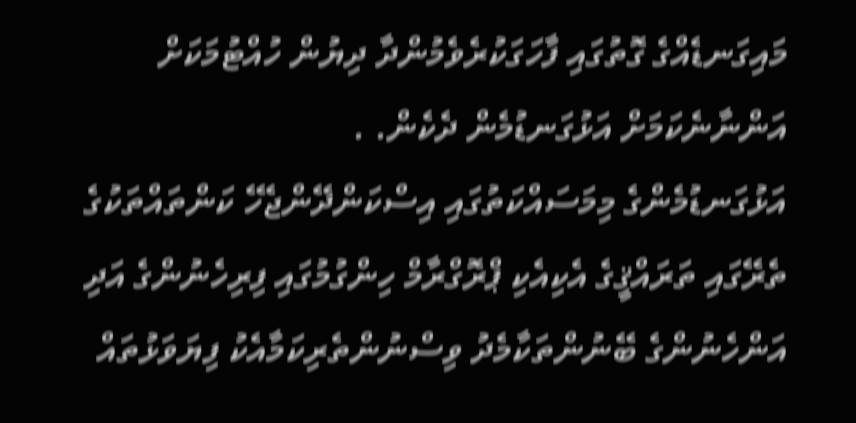މައިގަނޑެއްގެ ގޮތުގައި ފާހަގަކުރެވެމުންދާ ދިޔުން ހުއްޓުމަކަށް އަންނާނެކަމަށް އަޅުގަނޑުމެން ދެކެން. .
އަޅުގަނޑުމެންގެ މިމަސައްކަތުގައި އިސްކަންދޭންޖެހޭ ކަންތައްތަކުގެ ތެރޭގައި ތަރައްޤީގެ އެކިއެކި ޕްރޮގްރާމް ހިންގުމުގައި ފިރިހެނުންގެ އަދި އަންހެނުންގެ ބޭނުންތަކާމެދު ވިސްނުންތެރިކަމާއެކު ފިޔަވަޅުތައް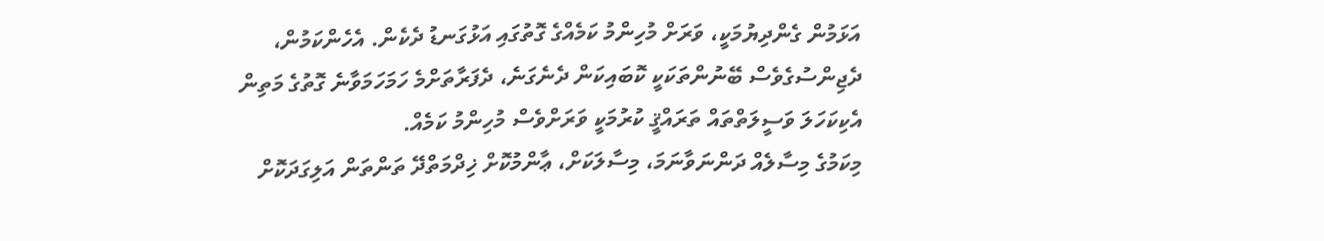އަޅަމުން ގެންދިޔުމަކީ، ވަރަށް މުހިންމު ކަމެއްގެ ގޮތުގައި އަޅުގަނޑު ދެކެން. އެހެންކަމުން، ދެޖިންސުގެވެސް ބޭނުންތަކަކީ ކޮބައިކަން ދެނެގަނެ، ދެފަރާތަށްމެ ހަމަހަމަވާނެ ގޮތުގެ މަތިން އެކިކަހަލަ ވަސީލަތްތައް ތަރައްޤީ ކުރުމަކީ ވަރަށްވެސް މުހިންމު ކަމެއް.
މިކަމުގެ މިސާލެއް ދަންނަވާނަމަ، މިސާލަކަށް، ޢާންމުކޮށް ޚިދްމަތްދޭ ތަންތަން އަލިގަދަކޮށް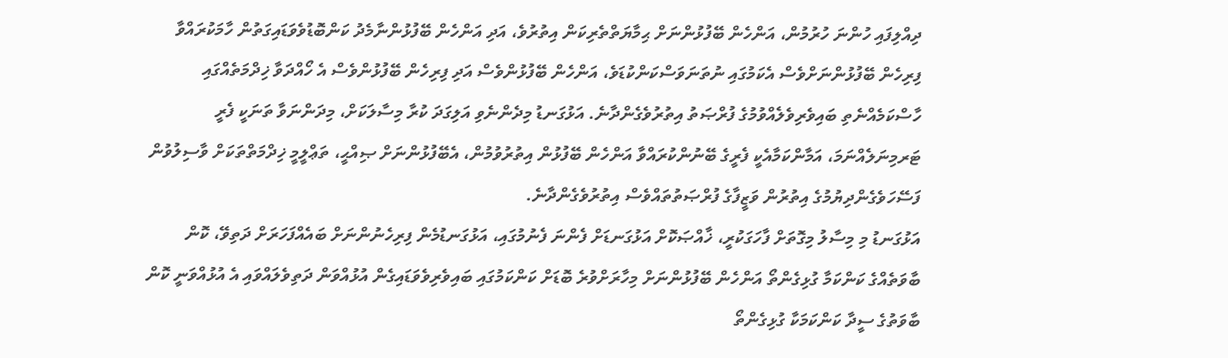ދިއްލިފައި ހުންނަ ހުރުމުން، އަންހެން ބޭފުޅުންނަށް ޙިމާޔަތްތެރިކަން އިތުރުވެ، އަދި އަންހެން ބޭފުޅުންނާމެދު ކަންބޮޑުވެވަޑައިގަތުން ހާމަކުރައްވާ ފިރިހެން ބޭފުޅުންނަށްވެސް އެކަމުގައި ނުތަނަވަސްކަންކުޑަވެ، އަންހެން ބޭފުޅުންވެސް އަދި ފިރިހެން ބޭފުޅުންވެސް އެ ހޯއްދަވާ ޚިދްމަތެއްގައި ހާސްކަމެއްނެތި ބައިވެރިވެލެއްވުމުގެ ފުރްޞަތު އިތުރުވެގެންދާނެ. އަޅުގަނޑު މިދެންނެވި އަލިގަދަ ކުރާ މިސާލަކަށް، މިދަންނަވާ ތަނަކީ ފެރީ ޓަރމިނަލެއްނަމަ، އަމާންކަމާއެކީ ފެރީގެ ބޭނުންކުރައްވާ އަންހެން ބޭފުޅުން އިތުރުވުމުން، އެބޭފުޅުންނަށް ޞިއްޙީ، ތަޢްލީމީ ޚިދްމަތްތަކަށް ވާސިލުވުން ފަސޭހަވެގެންދިޔުމުގެ އިތުރުން ވަޒީފާގެ ފުރްޞަތުތައްވެސް އިތުރުވެގެންދާނެ.
އަޅުގަނޑު މި މިސާލު މިގޮތަށް ފާހަގަކުރީ، ޚާއްޞަކޮށް އަޅުގަނޑަށް ފެންނަ ފެނުމުގައި، އަޅުގަނޑުމެން ފިރިހެނުންނަށް ބައެއްފަހަރަށް ދަތިވޭ، ކޮން ބާވަތެއްގެ ކަންކަމާ ގުޅިގެންތޯ އަންހެން ބޭފުޅުންނަށް މިހާރަށްވުރެ ބޮޑަށް ކަންކަމުގައި ބައިވެރިވެވަޑައިގެން އުޅުއްވަން ދަތިވެލައްވައި އެ އުޅުއްވަނީ ކޮން ބާވަތުގެ ސީދާ ކަންކަމަކާ ގުޅިގެންތޯ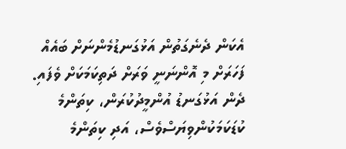އެކަން ދެނެގަތުން އަޅުގަނޑުމެންނަށް ބައެއް ފަހަރަށް މި އޮންނަނީ ވަރަށް ދަތިކަމަކަށް ވެފައި. ދެން އަޅުގަނޑު އުންމީދުކުރަން، ކިތަންމެ ކުޑަކަމަކުންވިޔަސްވެސް، އަދި ކިތަންމެ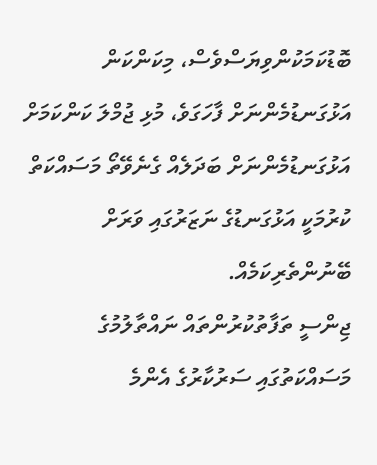ބޮޑުކަމަކުންވިޔަސްވެސް، މިކަންކަން އަޅުގަނޑުމެންނަށް ފާހަގަވެ، މުޅި ޖުމްލަ ކަންކަމަށް އަޅުގަނޑުމެންނަށް ބަދަލެއް ގެނެވޭތޯ މަސައްކަތް ކުރުމަކީ އަޅުގަނޑުގެ ނަޒަރުގައި ވަރަށް ބޭނުންތެރިކަމެއް.
ޖިންސީ ތަފާތުކުރުންތައް ނައްތާލުމުގެ މަސައްކަތުގައި ސަރުކާރުގެ އެންމެ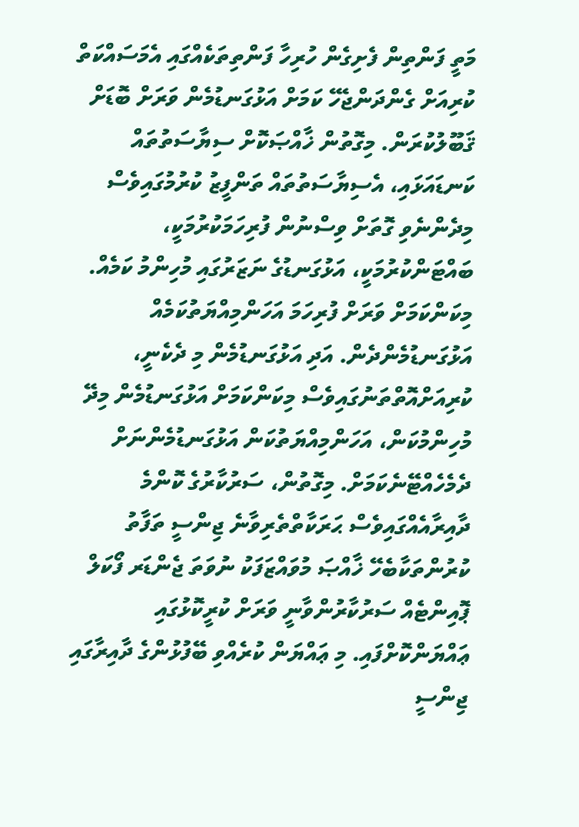މަތީ ފަންތިން ފެށިގެން ހުރިހާ ފަންތިތަކެއްގައި އެމަސައްކަތް ކުރިއަށް ގެންދަންޖެހޭ ކަމަށް އަޅުގަނޑުމެން ވަރަށް ބޮޑަށް ޤަބޫލުކުރަން. މިގޮތުން ޚާއްޞަކޮށް ސިޔާސަތުތައް ކަނޑައަޅައި، އެސިޔާސަތުތައް ތަންފީޒު ކުރުމުގައިވެސް މިދެންނެވި ގޮތަށް ވިސްނުން ފުރިހަމަކުރުމަކީ، ބައްޓަންކުރުމަކީ، އަޅުގަނޑުގެ ނަޒަރުގައި މުހިންމު ކަމެއް. މިކަންކަމަށް ވަރަށް ފުރިހަމަ އަހަންމިއްޔަތުކަމެއް އަޅުގަނޑުމެންދެން. އަދި އަޅުގަނޑުމެން މި ދެކެނީ، ކުރިއަށްއޮތްތަނުގައިވެސް މިކަންކަމަށް އަޅުގަނޑުމެން މިދޭ މުހިންމުކަން، އަހަންމިއްޔަތުކަން އަޅުގަނޑުމެންނަށް ދެމެހެއްޓޭނެކަމަށް. މިގޮތުން، ސަރުކާރުގެ ކޮންމެ ދާއިރާއެއްގައިވެސް ޙަރަކާތްތެރިވާނެ ޖިންސީ ތަފާތު ކުރުންތަކާބެހޭ ޚާއްޞަ މުވައްޒަފަކު ނުވަތަ ޖެންޑަރ ފޯކަލް ޕޮއިންޓެއް ސަރުކާރުންވާނީ ވަރަށް ކުރީކޮޅުގައި ޢައްޔަންކޮށްފައި. މި ޢައްޔަން ކުރެއްވި ބޭފުޅުންގެ ދާއިރާގައި ޖިންސީ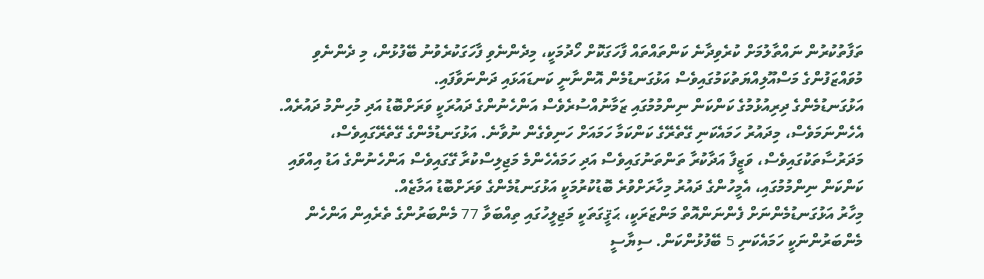ތަފާތުކުރުން ނައްތާލުމަށް ކުރެވިދާނެ ކަންތައްތައް ފާހަގަކޮށް ހޯދުމަކީ، މިދެންނެވި ފާހަގަކުރެވުނު ބޭފުޅުން، މި ދެންނެވި މުވައްޒަފުންގެ މަސްއޫލިއްޔަތުކަމުގައިވެސް އަޅުގަނޑުމެން އޮންނާނީ ކަނޑައަޅައި ދަންނަވާފައި.
އަޅުގަނޑުމެންގެ ދިރިއުޅުމުގެ ކަންކަން ނިންމުމުގައި ޒަމާނުއްސުރެވެސް އަންހެނުންގެ ދައުރަކީ ވަރަށްބޮޑު އަދި މުހިންމު ދައުރެއް. އެހެންނަމަވެސް، މިދައުރު ހަމައެކަނި ގޭތެރޭގެ ކަންކަމާ ހަމައަށް ހަނިވެގެން ނުވާނެ. އަޅުގަނޑުމެންގެ ގޭތެރޭގައިވެސް، މަދަރުސާތަކުގައިވެސް، ވަޒީފާ އަދާކުރާ ތަންތަނުގައިވެސް އަދި ހަމައެހެންމެ މަޖިލިސްކުރާ ގޭގައިވެސް އަންހެނުންގެ އަޑު އިއްވައި ކަންކަން ނިންމުމުގައި، އެމީހުންގެ ދައުރު މިހާރަށްވުރެ ބޮޑުކުރުމަކީ އަޅުގަނޑުމެންގެ ވަރަށްބޮޑު އަމާޒެއް.
މިހާރު އަޅުގަނޑުމެންނަށް ފެންނަންއޮތް މަންޒަރަކީ، ޙަޤީގަތަކީ މަޖިލީހުގައި ތިއްބަވާ 77 މެންބަރުންގެ ތެރެއިން އަންހެން މެންބަރުންނަކީ ހަމައެކަނި 5 ބޭފުޅުންކަން. ސިޔާސީ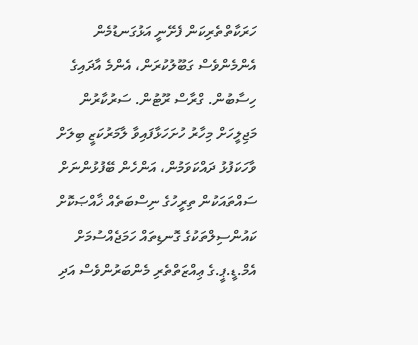ހަރަކާތްތެރިކަން ފެށޭނީ އަޅުގަނޑުމެން އެންމެންވެސް ގަބޫލުކުރަން، އެންމެ އާދައިގެ ހިސާބުން. ގްރާސް ރޫޓުން. ސަރުކާރުން މަޖިލީހަށް މިހާރު ހުށަހަޅާފައިވާ ލާމަރުކަޒީ ބިލަށް ވާހަކަފުޅު ދައްކަވަމުން، އަންހެން ބޭފުޅުންނަށް ސައްތައަކުން ތިރީހުގެ ނިސްބަތެއް ޚާއްޞަކޮށް ކައުންސިލްތަކުގެ ގޮނޑިތައް ހަމަޖެއްސުމަށް އެމް.ޑީ.ޕީ.ގެ ޢިއްޒަތްތެރި މެންބަރުންވެސް އަދި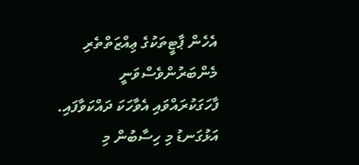އެހެން ޕާޓީތަކުގެ ޢިއްޒަތްތެރި މެންބަރުންވެސްވަނީ ފާހަގަކުރައްވައި އެވާހަކަ ދައްކަވާފައި.
އަޅުގަނޑު މި ހިސާބުން މި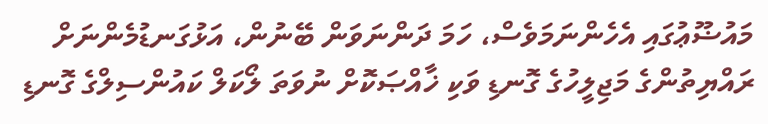މައުޟޫޢުގައި އެހެންނަމަވެސް، ހަމަ ދަންނަވަން ބޭނުން، އަޅުގަނޑުމެންނަށް ރައްޔިތުންގެ މަޖިލީހުގެ ގޮނޑި ވަކި ޚާއްޞަކޮށް ނުވަތަ ލޯކަލް ކައުންސިލްގެ ގޮނޑި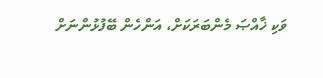ވަކި ޚާއްޞަ މެންބަރަކަށް، އަންހެން ބޭފުޅުންނަށް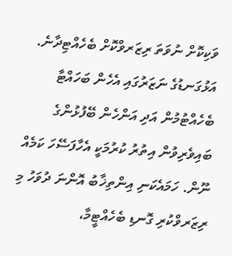ވަކިކޮށް ނުވަތަ ރިޒަރވްކޮށް ބެހެއްޓިދާނެ. އަޅުގަނޑުގެ ނަޒަރުގައި އެހެން ބަހައްޓާ ބެހެއްޓުމުން އަދި އަންހެން ބޭފުޅުންގެ ބައިވެރިވުން އިތުރު ކުރުމަކީ އެހާފަސޭހަ ކަމެއް ނޫން. ހަމައެކަނި އިންތިޚާބު އޮންނަ ދުވަހު މި ރިޒަރވްކުރި ގޮނޑި ބެހެއްޓީމާ،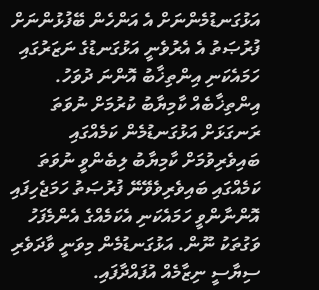އަޅުގަނޑުމެންނަށް އެ އަންހެން ބޭފުޅުންނަށް ފުރުޞަތު އެ އެރުވެނީ އަޅުގަނޑުގެ ނަޒަރުގައި ހަމައެކަނި އިންތިޚާބު އޮންނަ ދުވަހު. އިންތިޚާބެއް ކާމިޔާބު ކުރުމަށް ނުވަތަ ރަނގަޅަށް އަޅުގަނޑުމެން ކަމެއްގައި ބައިވެރިވުމަށް ކާމިޔާބު ލިބެންވީ ނުވަތަ ކަމެއްގައި ބައިވެރިވެވޭނޭ ފުރުޞަތު ހަމަޖެހިފައި އޮންނާންވީ ހަމައެކަނި އެކަމެއްގެ އެންމެފަހު ވަގުތަކު ނޫން. އަޅުގަނޑުމެން މިވަނީ ވާދަވެރި ސިޔާސީ ނިޒާމެއް އުފައްދާފައި.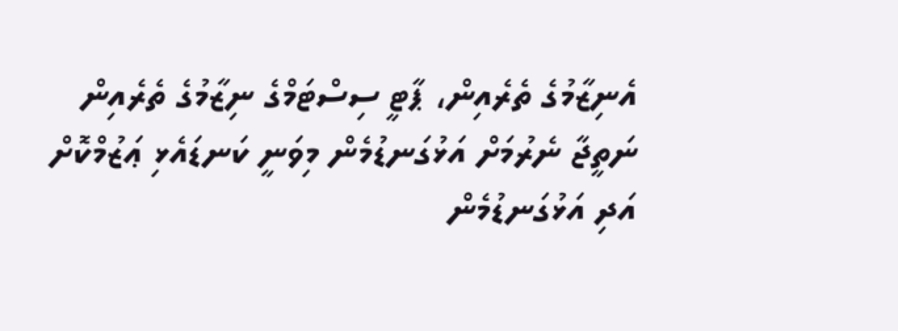އެނިޒާމުގެ ތެރެއިން، ޕާޓީ ސިސްޓަމްގެ ނިޒާމުގެ ތެރެއިން ނަތީޖާ ނެރުމަށް އަޅުގަނޑުމެން މިވަނީ ކަނޑައެޅި ޢަޒުމްކޮށް އަދި އަޅުގަނޑުމެން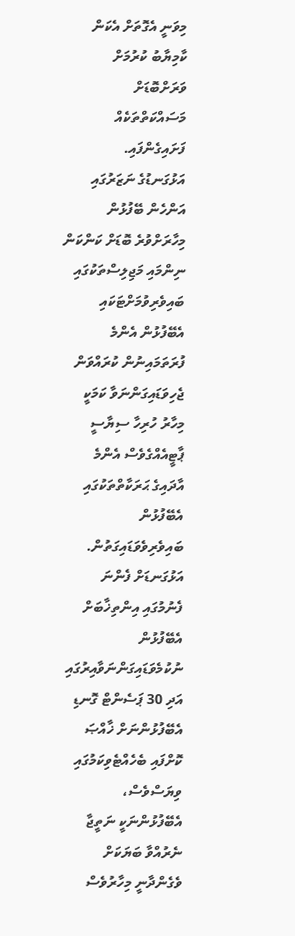މިވަނީ އެގޮތަށް އެކަން ކާމިޔާބު ކުރުމަށް ވަރަށްބޮޑަށް މަސައްކަތްތަކެއް ފަށައިގެންފައި.
އަޅުގަނޑުގެ ނަޒަރުގައި އަންހެން ބޭފުޅުން މިހާރަށްވުރެ ބޮޑަށް ކަންކަން ނިންމައި މަޖިލިސްތަކުގައި ބައިވެރިވުމަށްޓަކައި އެބޭފުޅުން އެންމެ ފުރަތަމައިނުން ކުރައްވަން ޖެހިވަޑައިގަންނަވާ ކަމަކީ މިހާރު ހުރިހާ ސިޔާސީ ޕާޓީއެއްގެވެސް އެންމެ އާދައިގެ ޙަރަކާތްތަކުގައި އެބޭފުޅުން ބައިވެރިވެވަޑައިގަތުން. އަޅުގަނޑަށް ފެންނަ ފެނުމުގައި އިންތިޚާބަށް އެބޭފުޅުން ނުކުމެވަޑައިގަންނަވާއިރުގައި އަދި 30 ޕަސެންޓް ގޮނޑި އެބޭފުޅުންނަށް ޚާއްޞަ ކޮށްފައި ބެހެއްޓެވިކަމުގައި ވިޔަސްވެސް، އެބޭފުޅުންނަކީ ނަތީޖާ ނެރުއްވާ ބަޔަކަށް ވެގެންދާނީ މިހާރުވެސް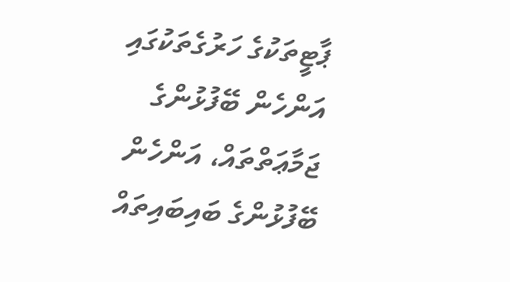ޕާޓީތަކުގެ ހަރުގެތަކުގައި އަންހެން ބޭފުޅުންގެ ޖަމާޢަތްތައް، އަންހެން ބޭފުޅުންގެ ބައިބައިތައް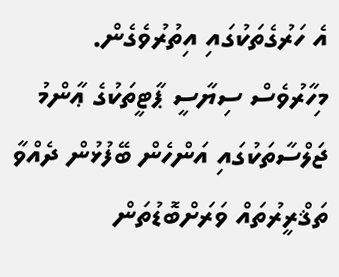އެ ހަރުގެތަކުގައި އިތުރުވެގެން. މިހާރުވެސް ސިޔާސީ ޕާޓީތަކުގެ ޢާންމު ޖަލްސާތަކުގައި އަންހެން ބޭފުޅުން ދެއްވާ ތަޤްރީރުތައް ވަރަށްބޮޑުތަން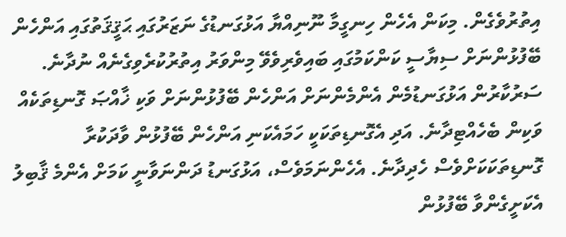އިތުރުވެގެން. މިކަން އެހެން ހިނގީމާ ނޫނިއްޔާ އަޅުގަނޑުގެ ނަޒަރުގައި ޙަޤީޤަތުގައި އަންހެން ބޭފުޅުންނަށް ސިޔާސީ ކަންކަމުގައި ބައިވެރިވެވޭ މިންވަރު އިތުރުކުރެވިގެނެއް ނުދާނެ. ސަރުކާރުން އަޅުގަނޑުމެން އެންމެންނަށް އަންހެން ބޭފުޅުންނަށް ވަކި ޚާއްޞަ ގޮނޑިތަކެއް ވަކިން ބެހެއްޓިދާނެ. އަދި އެގޮނޑިތަކަކީ ހަމައެކަނި އަންހެން ބޭފުޅުން ވާދަކުރާ ގޮނޑިތަކަކަށްވެސް ހެދިދާނެ. އެހެންނަމަވެސް، އަޅުގަނޑު ދަންނަވާނީ ކަމަށް އެންމެ ޤާބިލު އެކަށީގެންވާ ބޭފުޅުން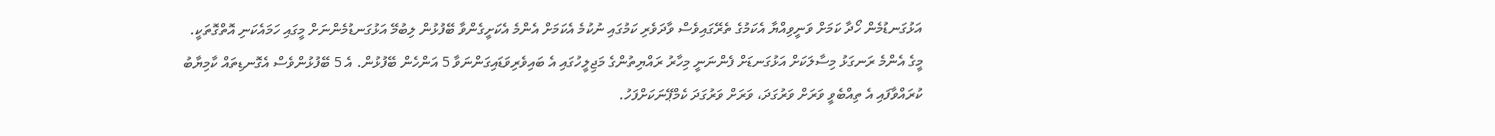އަޅުގަނޑުމެން ހޯދާ ކަމަށް ވަނީވިއްޔާ އެކަމުގެ ތެރޭގައިވެސް ވާދަވެރި ކަމުގައި ނުކުމެ އެކަމަށް އެންމެ އެކަށީގެންވާ ބޭފުޅުން ލިބުމޭ އަޅުގަނޑުމެންނަށް މީގައި ހަމައެކަނި އޮތްގޮތަކީ.
މީގެ އެންމެ ރަނގަޅު މިސާލަކަށް އަޅުގަނޑަށް ފެންނަނީ މިހާރު ރައްޔިތުންގެ މަޖިލީހުގައި އެ ބައިވެރިވަޑައިގަންނަވާ 5 އަންހެން ބޭފުޅުން. އެ 5 ބޭފުޅުންވެސް އެގޮނޑިތައް ކާމިޔާބު ކުރައްވާފައި އެ ތިއްބެވީ ވަރަށް ވަރުގަދަ، ވަރަށް ވަރުގަދަ ކެމްޕޭނަކަށްފަހު.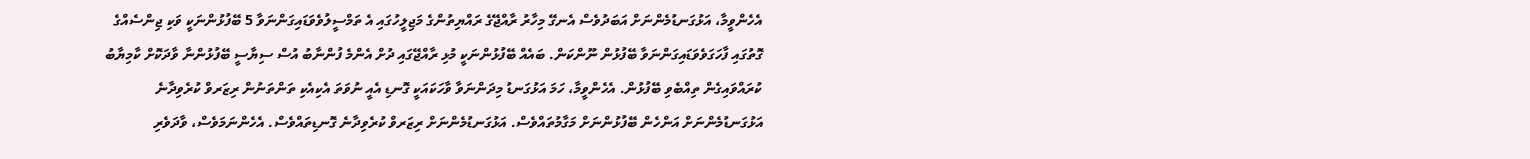އެހެންވީމާ، އަޅުގަނޑުމެންނަށް އަބަދުވެސް އެނގޭ މިހާރު ރާއްޖޭގެ ރައްޔިތުންގެ މަޖިލީހުގައި އެ ތަމްސީލުވެވަޑައިގަންނަވާ 5 ބޭފުޅުންނަކީ ވަކި ޖިންސެއްގެ ގޮތުގައި ފާހަގަވެވަޑައިގަންނަވާ ބޭފުޅުން ނޫންކަން. ބައެއް ބޭފުޅުންނަކީ މުޅި ރާއްޖޭގައި ދުށް އެންމެ ފުންނާބު އުސް ސިޔާސީ ބޭފުޅުންނާ ވާދަކޮށް ކާމިޔާބު ކުރައްވައިގެން ތިއްބެވި ބޭފުޅުން. އެހެންވީމާ، ހަމަ އަޅުގަނޑު މިދަންނަވާ ވާހަކައަކީ ގޮނޑި އެއީ ނުވަތަ އެކިއެކި ތަންތަނުން ރިޒަރވް ކުރެވިދާނެ އަޅުގަނޑުމެންނަށް އަންހެން ބޭފުޅުންނަށް މަގާމުތައްވެސް. އަޅުގަނޑުމެންނަށް ރިޒަރވް ކުރެވިދާނެ ގޮނޑިތައްވެސް. އެހެންނަމަވެސް، ވާދަވެރި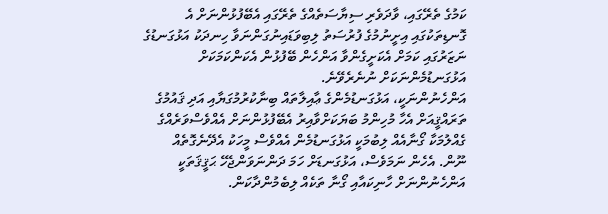ކަމުގެ ތެރޭގައި، ވާދަވެރި ސިޔާސަތެއްގެ ތެރޭގައި އެބޭފުޅުންނަށް އެ ގޮނޑިތަކުގައި އިށީނުމުގެ ފުރުސަތު ލިބިވަޑައިނުގަންނަވާ ހިނދަކު އަޅުގަނޑުގެ ނަޒަރުގައި ކަމަށް އެކަށީގެންވާ އަންހެން ބޭފުޅުން އެކަންކަމަކަށް އަޅުގަނޑުމެންނަކަށް ނުނެރެވޭނެ.
އަންހެނުންނަކީ، އަޅުގަނޑުމެންގެ ޢާއިލާތައް ބިނާކުރުމުގަޔާއި އަދި ޤައުމުގެ ތަރައްޤީއަށް އެހާ މުހިންމު ބަޔަކަށްވާއިރު އެބޭފުޅުންނަށް އެއްވެސްވަރެއްގެ ގެއްލުމަކާ ގޯނާއެއް ލިބުމަކީ އަޅުގަނޑުމެން އެއްވެސް މީހަކު އެދޭނެގޮތެއް ނޫން. އެހެން ނަމަވެސް، އަޅުގަނޑަށް ހަމަ ދަންނަވަންޖެހޭ ޙަޤީޤަތަކީ އަންހެނުންނަށް ހާނިކައާއި ގޯނާ ތަކެއް ލިބެމުންދާކަން.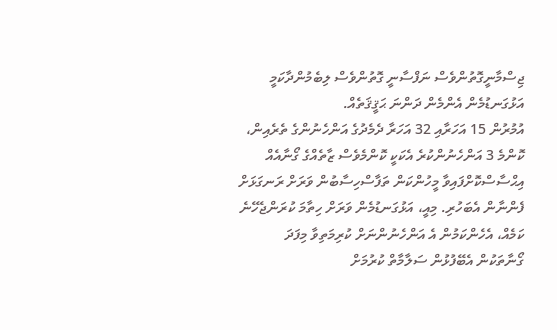ޖިސްމާނީގޮތުންވެސް ނަފްސާނީ ގޮތުންވެސް ލިބެމުންދާކަމީ އަޅުގަނޑުމެން އެންމެން ދަންނަ ޙަޤީޤަތެއް.
އުމުރުން 15 އަހަރާއި 32 އަހަރާ ދެމެދުގެ އަންހެނުންގެ ތެރެއިން، ކޮންމެ 3 އަންހެނުންކުރެ އެކަކީ ކޮންމެވެސް ޒާތެއްގެ ގޯނާއެއް އިޙްސާސްކޮށްފައިވާ މީހުންކަން ތަފާސްހިސާބުން ވަރަށް ރަނގަޅަށް ފެންނާން އެބަހުރި. މިއީ، އަޅުގަނޑުމެން ވަރަށް ހިތާމަ ކުރަންޖެހޭނެ ކަމެއް، އެހެންކަމުން އެ އަންހެނުންނަށް ކުރިމަތިވާ މިފަދަ ގޯނާތަކުން އެބޭފުޅުން ސަލާމާތް ކުރުމަށް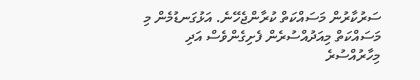ސަރުކާރުން މަސައްކަތް ކުރާންޖެހޭނެ. އަޅުގަނޑުމެން މި މަސައްކަތް މިއަދުއްސުރެން ފެށިގެންވެސް އަދި މިހާރުއްސުރެ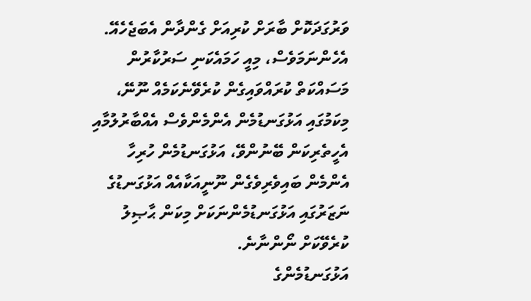ވަރުގަދަކޮށް ބާރަށް ކުރިއަށް ގެންދާން އެބަޖެހެއޭ. އެހެންނަމަވެސް، މިއީ ހަމައެކަނި ސަރުކާރުން މަސައްކަތް ކުރައްވައިގެން ކުރެވޭނެކަމެއް ނޫނޭ، މިކަމުގައި އަޅުގަނޑުމެން އެންމެންވެސް އެއްބާރުލުމާއި އެހީތެރިކަން ބޭނުންވޭ، އަޅުގަނޑުމެން ހުރިހާ އެންމެން ބައިވެރިވެގެން ނޫނީއަކާއެއް އަޅުގަނޑުގެ ނަޒަރުގައި އަޅުގަނޑުމެންނަކަށް މިކަން ޙާޞިލު ކުރެވޭކަށް ނޯންނާނެ.
އަޅުގަނޑުމެންގެ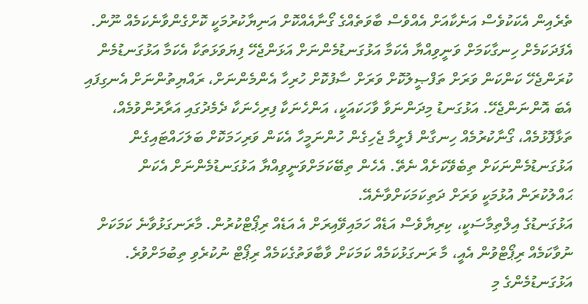ތެރެއިން އެކަކުވެސް އަނެކާއަށް އެއްވެސް ބާވަތެއްގެ ގޯނާއެއްކޮށް އަނިޔާކުރުމަކީ ކޮށްގެންވާނެކަމެއް ނޫން. އެފަދަކަމެށް ހިނގާކަމަށް ވަނީވިއްޔާ އެކަމާ އަޅުގަނޑުމެންނަށް އަޅަންޖެހޭ ފިޔަވަޅަތަކާ އެކަމާ އަޅުގަނޑުމެން ކުރަންޖެހޭ ކަންކަން ވަރަށް ތަފްޞީލުކޮށް ވަރަށް ސާފުކޮށް ހުރިހާ އެންމެންނަށް، ރައްޔިތުންނަށް އެނގިފައި އެބަ އޮންނަންޖެހޭ. އަޅުގަނޑު މިދަންނަވާ ވާހަކައަކީ، އަންހެނަކާ ފިރިހެނަކާ ދެމެދުގައި އަރާރުންވުމެއް، ތަޅާފޮޅުމެއް، ގޯނާކުރުމެއް ހިނގާން ފެށީމާ ޖެހިގެން ހުންނަމީހާ އެކަން ވަރިހަމަކޮށް ބަލަހައްޓައިގެން އަޅުގަނޑުމެންނަކަށް ތިބެވޭކަށެއް ނެތޭ. އެހެން ތިބޭކަމަށްވަނީވިއްޔާ އަޅުގަނޑުމެންނަށް އެކަން ޙައްލުކުރަން އުޅުމަކީ ވަރަށް ދަތިކަމަކަށްވާނެއޭ.
އަޅުގަނޑުގެ އިލްތިމާސަކީ، ކިރިޔާވެސް އަޑެއް ހަމައިވޭއިރަށް އެ އަޑެއް ރިޕޯޓްކުރުން. މާރަނގަޅުވާނެ ކަމަކަށް ނުވާކަމެއް ރިޕޯޓްވުން އެއީ، މާ ރަނގަޅުކަމެއް ކަމަކަށް ވާބާވަތުގެކަމެއް ރިޕޯޓް ނުކުރެވި ތިބުމަށްވުރެ.
އަޅުގަނޑުމެންގެ މި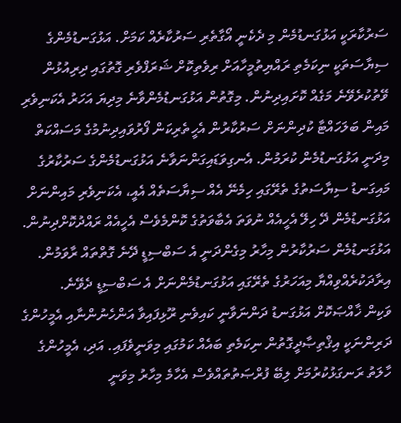ސަރުކާރަކީ އަޅުގަނޑުމެން މި ދެކެނީ އޯގާތެރި ސަރުކާރެއް ކަމަށް. އަޅުގަނޑުމެންގެ ސިޔާސަތަކީ ނިކަމެތި ރައްޔިތުމީހާއަށް ރިވެތިކޮށް ޝަރަފްވެރި ގޮތުގައި ދިރިއުޅުން ވޭތުކުރެވޭނެ މަގެއް ކޮށައިދިނުން. މިގޮތުން އަޅުގަނޑުމެންވާނެ މިދިޔަ އަހަރު އެކަނިވެރި މައިން ބަލަހައްޓާ ކުދިންނަށް ސަރުކާރުން އެހީތެރިކަން ފޯރުވައިދިނުމުގެ މަސައްކަތް މިދަނީ އަޅުގަނޑުމެން ކުރަމުން. އެނގިވަޑައިގަންނަވާނެ އަޅުގަނޑުމެންގެ ސަރުކާރުގެ މައިގަނޑު ސިޔާސަތުގެ ތެރޭގައި ހިމެނޭ އެއް ސިޔާސަތެއް އެއީ، އެކަނިވެރި މައިންނަށް އަޅުގަނޑުމެން ދޭ ހިލޭ އެހީއެއް ނުވަތަ އެބާވަތުގެ ކޮންމެވެސް އެހީއެއް ރައްދުކޮށްދިނުން. އަޅުގަނޑުމެން ސަރުކާރުން މިހާރު މިގެންދަނީ އެ ސަބްސިޑީ ދޭނެ ގޮތްތައް ރާވަމުން. އިރާދަކުރެއްވިއްޔާ މިއަހަރުގެ ތެރޭގައި އަޅުގަނޑުމެންނަށް އެ ސަބްސިޑީ ދެވޭނެ.
ވަކިން ޚާއްޞަކޮށް އަޅުގަނޑު ދަންނަވާނީ ކައިވެނި ރޫޅިފައިވާ އަންހެނުންނާއި އެމީހުންގެ ދަރިންނަކީ އިޤްތިޞާދީގޮތުން ނިކަމެތި ބައެއް ކަމުގައި މިވަނީވެފައި. އަދި، އެމީހުންގެ ހާލަތު ރަނގަޅުކުރުމަށް ލިބޭ ފުރްޞަތުތައްވެސް އެހާމެ މިހާރު މިވަނީ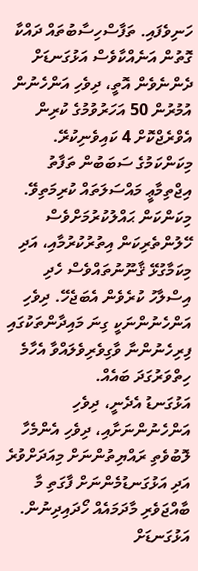ހަނިވެފައި. ތަފާސްހިސާބުތައް ދައްކާ ގޮތުން އަނެއްކާވެސް އަޅުގަނޑަށް ދެންނެވެން އޮތީ، ދިވެހި އަންހެނުން އުމުރުން 50 އަހަރުވުމުގެ ކުރިން އެވްރެޖްކޮށް 4 ކައިވެނިކުރޭ. މިކަންކަމުގެ ސަބަބުން ތަފާތު އިޖްތިމާޢީ މައްސަލަތައް ކުރިމަތިވޭ. މިކަންކަން ޙައްލުކުރުމަށްވެސް ހޭލުންތެރިކަން އިތުރުކުރުމާއި، އަދި މިކަމާގުޅޭ ޤާނޫނުތައްވެސް ހެދި އިސްލާހު ކުރެވެން އެބަޖެހޭ. ދިވެހި އަންހެނުންނަކީ ގިނަ މައިދާންތަކުގައި ފިރިހެނުންނާ ވާގިވެރިވެލައްވާ އެހާމެ ހިތްވަރުގަދަ ބައެއް.
އަޅުގަނޑު އެދެނީ، ދިވެހި އަންހެނުންނަށާއި، ދިވެހި އެންމެހާ ލޮބުވެތި ރައްޔިތުންނަށް މިއަދަށްވުރެ އަދި އަޅުގަނޑުމެންނަށް ފާގަތި މާ ބާއްޖަވެރި މާދަމައެއް ހޯދައިދިނުން. އަޅުގަނޑަށް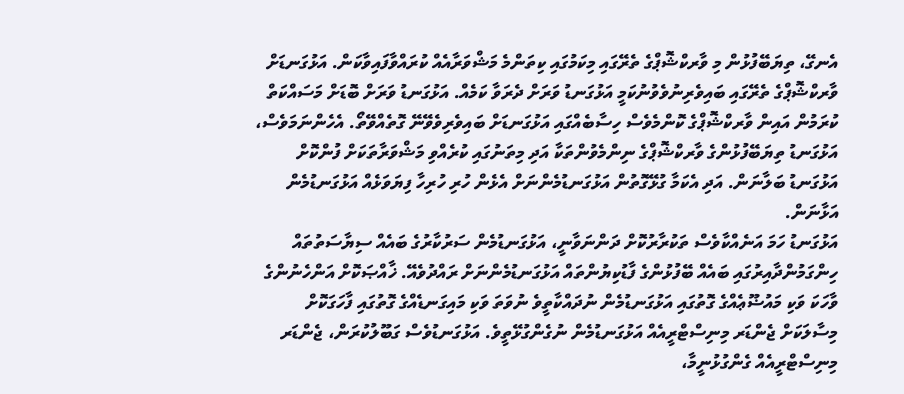އެނގޭ، ތިޔަބޭފުޅުން މި ވާރކްޝޮޕްގެ ތެރޭގައި މިކަމުގައި ކިތަންމެ މަޝްވަރާއެއް ކުރައްވާފައިވާކަން. އަޅުގަނޑަށް ވާރކްޝޮޕްގެ ތެރޭގައި ބައިވެރިނުވެވުނުކަމީ އަޅުގަނޑު ވަރަށް ދެރަވާ ކަމެއް. އަޅުގަނޑު ވަރަށް ބޮޑަށް މަސައްކަތް ކުރަމުން އައިން ވާރކްޝޮޕްގެ ކޮންމެވެސް ހިސާބެއްގައި އަޅުގަނޑަށް ބައިވެރިވެވޭނޭ ގޮތެއްވޭތޯ. އެހެންނަމަވެސް، އަޅުގަނޑު ތިޔަބޭފުޅުންގެ ވާރކްޝޮޕްގެ ނިންމެވުންތަކާ އަދި މިތަނުގައި ކުރެއްވި މަޝްވަރާތަކަށް ފުންކޮށް އަޅުގަނޑު ބަލާނަން. އަދި އެކަމާ ގުޅޭގޮތުން އަޅުގަނޑުމެންނަށް އެޅެން ހުރި ހުރިހާ ފިޔަވަޅެއް އަޅުގަނޑުމެން އަޅާނަން.
އަޅުގަނޑު ހަމަ އަނެއްކާވެސް ތަކުރާރުކޮށް ދަންނަވާނީ، އަޅުގަނޑުމެން ސަރުކާރުގެ ބައެއް ސިޔާސަތުތައް ހިންގަމުންދާއިރުގައި ބައެއް ބޭފުޅުންގެ ފާޑުކިޔުންތައް އަޅުގަނޑުމެންނަށް ރައްދުވެއޭ. ޚާއްޞަކޮށް އަންހެނުންގެ ވާހަކަ ވަކި މައުޟޫޢެއްގެ ގޮތުގައި އަޅުގަނޑުމެން ނުދައްކާތީވެ ނުވަތަ ވަކި މައިގަނޑެއްގެ ގޮތުގައި ފާހަގަކޮށް މިސާލަކަށް ޖެންޑަރ މިނިސްޓްރީއެއް އަޅުގަނޑުމެން ނުގެންގުޅޭތީވެ. އަޅުގަނޑުވެސް ގަބޫލުކުރަން، ޖެންޑަރ މިނިސްޓްރީއެއް ގެންގުޅުނީމާ،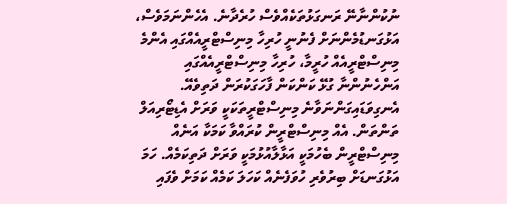ނުކުންނާނޭ ރަނގަޅުތަކެއްވެސް ހުރެދާނެ. އެހެންނަމަވެސް، އަޅުގަނޑުމެންނަށް ފެނުނީ ހުރިހާ މިނިސްޓްރީއެއްގައި އެންމެ މިނިސްޓްރީއެއް ހުރީމާ، ހުރިހާ މިނިސްޓްރީއެއްގައި އަންހެނުންނާ ގުޅޭ ކަންކަން ފާހަގަކުރަން ދަތިވެއޭ. އެނގިވަޑައިގަންނަވާނެ މިނިސްޓްރީތަކަކީ ވަރަށް އެޑިޓޯރިއަލް ތަންތަން. އެއް މިނިސްޓްރީން ކުރައްވާ ކަމަކާ އަނެއް މިނިސްޓްރީން ބެހުމަކީ އަޅާލާއުޅުމަކީ ވަރަށް ދަތިކަމެއް. ހަމަ އަޅުގަނޑަށް ބިރުވެރި ހުވަފެނެއް ކަހަލަ ކަމެއް ކަމަށް ވެފައި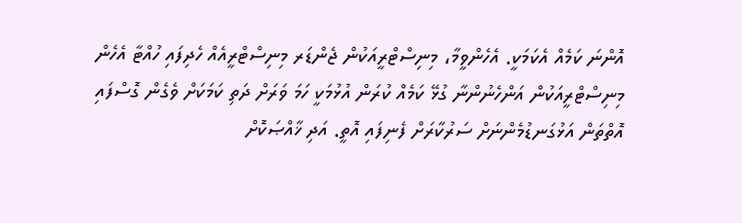އޮންނަ ކަމެއް އެކަމަކީ. އެހެންވީމާ، މިނިސްޓްރީއަކުން ޖެންޑަރ މިނިސްޓްރީއެއް ހެދިފައި ހުއްޓާ އެހެން މިނިސްޓްރީއަކުން އަންހެނުންނާ ގުޅޭ ކަމެއް ކުރަން އުޅުމަކީ ހަމަ ވަރަށް ދަތި ކަމަކަށް ވެގެން ގޮސްފައި އޮތްތަން އަޅުގަނޑުމެންނަށް ސަރުކާރަށް ފެނިފައި އޮތީ. އަދި ޚާއްޞަކޮށް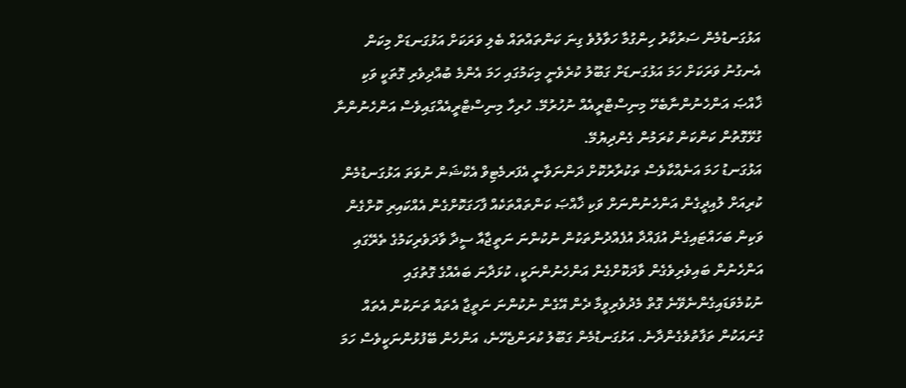އަޅުގަނޑުމެން ސަރުކާރު ހިންގުމާ ހަވާލުވެ ގިނަ ކަންތައްތައް ބެލި ވަރަކަށް އަޅުގަނޑަށް މިކަން އެނގުނު ވަރަކަށް ހަމަ އަޅުގަނޑަށް ގަބޫލު ކުރެވެނީ މިކަމުގައި ހަމަ އެންމެ ބުއްދިވެރި ގޮތަކީ ވަކި ޚާއްޞަ އަންހެނުންނާބެހޭ މިނިސްޓްރީއެއް ނުހުރުމޭ. ހުރިހާ މިނިސްޓްރީއެއްގައިވެސް އަންހެނުންނާ ގުޅޭގޮތުން ކަންކަން ކުރަމުން ގެންދިޔުމޭ.
އަޅުގަނޑު ހަމަ އަނެއްކާވެސް ތަކުރާރުކޮށް ދަންނަވާނީ އެފަރމެޓިވް އެކްޝަން ނުވަތަ އަޅުގަނޑުމެން ކުރިއަށް ލުއިދީގެން އަންހެނުންނަށް ވަކި ޚާއްޞަ ކަންތައްތަކެއް ފާހަގަކޮށްގެން އެއްކައިރި ކޮށްގެން ވަކިން ބަހައްޓައިގެން އުފައްދާ އުފެއްދުންތަކުން ނުކުންނަ ނަތީޖާއާ ސީދާ ވާދަވެރިކަމުގެ ތެރޭގައި އަންހެނުން ބައިވެރިވެގެން ވާދަކޮށްގެން އަންހެނުންނަކީ، ކުޅަދާނަ ބައެއްގެ ގޮތުގައި ނުކުމެވަޑައިގެންނެވޭނެ ގޮތް މެދުވެރިވީމާ ދެން އޭގެން ނުކުންނަ ނަތީޖާ އެތައް ތަނަކުން އެތައް ގުނައަކުން ތަފާތުވެގެންދާނެ. އަޅުގަނޑުމެން ގަބޫލު ކުރަންޖެހޭނެ، އަންހެން ބޭފުޅުންނަކީވެސް ހަމަ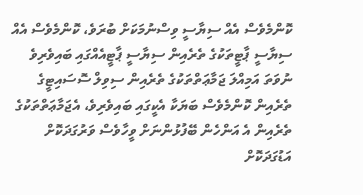ކޮންމެވެސް އެއް ސިޔާސީ ވިސްނުމަކަށް ބުރަވެ، ކޮންމެވެސް އެއް ސިޔާސީ ޕާޓީތަކުގެ ތެރެއިން ސިޔާސީ ޕާޓީއެއްގައި ބައިވެރިވެ ނުވަތަ އަމިއްލަ ޖަމާޢަތްތަކުގެ ތެރެއިން ސިވިލް ސޮސައިޓީގެ ތެރެއިން ކޮންމެވެސް ބަޔަކާ އެކީގައި ބައިވެރިވެ، އެޖަމާޢަތްތަކުގެ ތެރެއިން އެ އަންހެން ބޭފުޅުންނަށް ވީހާވެސް ވަރުގަދަކޮށް އަޑުގަދަކޮށް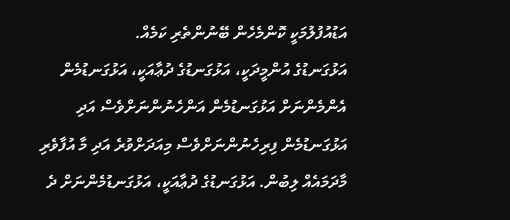އަޑުއުފުލުމަކީ ކޮންމެހެން ބޭނުންތެރި ކަމެއް.
އަޅުގަނޑުގެ އުންމީދަކީ، އަޅުގަނޑުގެ ދުޢާއަކީ، އަޅުގަނޑުމެން އެންމެންނަށް އަޅުގަނޑުމެން އަންހެނުންނަށްވެސް އަދި އަޅުގަނޑުމެން ފިރިހެނުންނަށްވެސް މިއަދަށްވުރެ އަދި މާ އުފާވެރި މާދަމައެއް ލިބުން. އަޅުގަނޑުގެ ދުޢާއަކީ، އަޅުގަނޑުމެންނަށް ދެ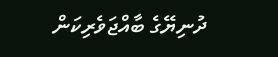ދުނިޔޭގެ ބާއްޖަވެރިކަން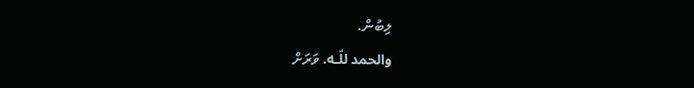ލިބުން.
والحمد للّـه. ވަރަށް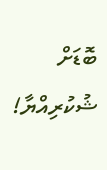ބޮޑަށް ޝުކުރިއްޔާ!